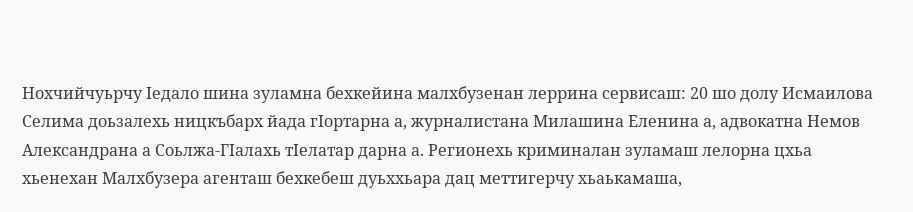Нохчийчуьрчу Iедало шина зуламна бехкейина малхбузенан леррина сервисаш: 20 шо долу Исмаилова Селима доьзалехь ницкъбарх йада гIортарна а, журналистана Милашина Еленина а, адвокатна Немов Александрана а Соьлжа-ГIалахь тIелатар дарна а. Регионехь криминалан зуламаш лелорна цхьа хьенехан Малхбузера агенташ бехкебеш дуьххьара дац меттигерчу хьаькамаша,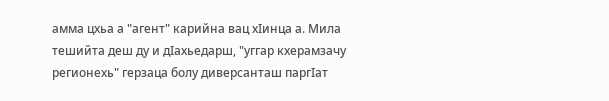амма цхьа а "агент" карийна вац хIинца а. Мила тешийта деш ду и дIахьедарш, "уггар кхерамзачу регионехь" герзаца болу диверсанташ паргIат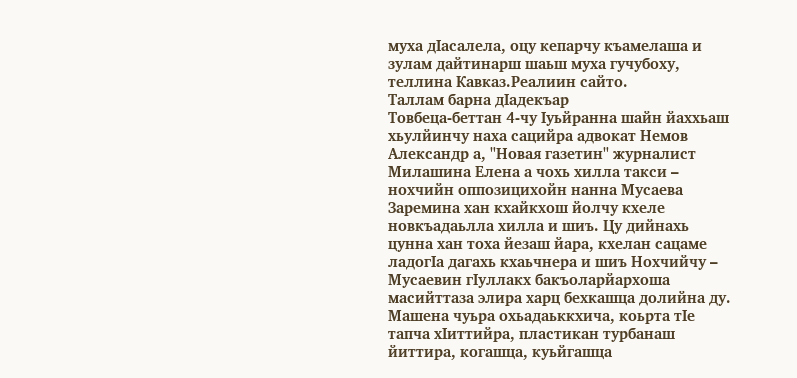муха дIасалела, оцу кепарчу къамелаша и зулам дайтинарш шаьш муха гучубоху, теллина Кавказ.Реалиин сайто.
Таллам барна дIадекъар
Товбеца-беттан 4-чу Iуьйранна шайн йаххьаш хьулйинчу наха сацийра адвокат Немов Александр а, "Новая газетин" журналист Милашина Елена а чохь хилла такси – нохчийн оппозицихойн нанна Мусаева Заремина хан кхайкхош йолчу кхеле новкъадаьлла хилла и шиъ. Цу дийнахь цунна хан тоха йезаш йара, кхелан сацаме ладогIа дагахь кхаьчнера и шиъ Нохчийчу – Мусаевин гIуллакх бакъоларйархоша масийттаза элира харц бехкашца долийна ду.
Машена чуьра охьадаьккхича, коьрта тIе тапча хIиттийра, пластикан турбанаш йиттира, когашца, куьйгашца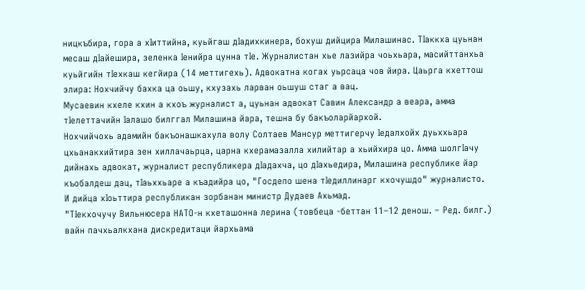ницкъбира, гора а хIиттийна, куьйгаш дIадихкинера, бохуш дийцира Милашинас. ТIаккха цуьнан месаш дIайешира, зеленка Iенийра цунна тIе. Журналистан хье лазийра чоьхьара, масийттанхьа куьйгийн тIехкаш кегйира (14 меттигехь). Адвокатна когах уьрсаца чов йира. Цаьрга кхеттош элира: Нохчийчу бахка ца оьшу, кхузахь ларван оьшуш стаг а вац.
Мусаевин кхеле кхин а кхоъ журналист а, цуьнан адвокат Савин Александр а веара, амма тIелеттачийн Iалашо билггал Милашина йара, тешна бу бакъоларйархой.
Нохчийчохь адамийн бакъонашкахула волу Солтаев Мансур меттигерчу Iедалхойх дуьххьара цхьанакхийтира зен хиллачаьрца, царна кхерамазалла хилийтар а хьийхира цо. Амма шолгIачу дийнахь адвокат, журналист республикера дIадахча, цо дIахьедира, Милашина республике йар къобалдеш дац, тIаьххьаре а къадийра цо, "Госдепо шена тIедиллинарг кхочушдо" журналисто.
И дийца хIоьттира республикан зорбанан министр Дудаев Ахьмад.
"ТIекхочучу Вильнюсера НАТО-н кхеташонна лерина (товбеца -беттан 11–12 денош. – Ред. билг.) вайн пачхьалкхана дискредитаци йархьама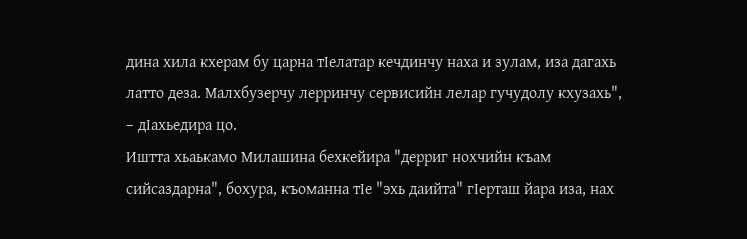дина хила кхерам бу царна тIелатар кечдинчу наха и зулам, иза дагахь латто деза. Малхбузерчу лерринчу сервисийн лелар гучудолу кхузахь", – дIахьедира цо.
Иштта хьаькамо Милашина бехкейира "дерриг нохчийн къам сийсаздарна", бохура, къоманна тIе "эхь даийта" гIерташ йара иза, нах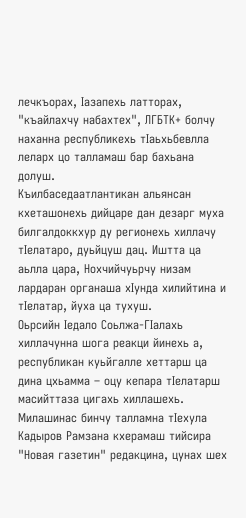лечкъорах, Iазапехь латторах, "къайлахчу набахтех", ЛГБТК+ болчу наханна республикехь тIаьхьбевлла леларх цо талламаш бар бахьана долуш.
Къилбаседаатлантикан альянсан кхеташонехь дийцаре дан дезарг муха билгалдоккхур ду регионехь хиллачу тIелатаро, дуьйцуш дац. Иштта ца аьлла цара, Нохчийчуьрчу низам лардаран органаша хIунда хилийтина и тIелатар, йуха ца тухуш.
Оьрсийн Iедало Соьлжа-ГIалахь хиллачунна шога реакци йинехь а, республикан куьйгалле хеттарш ца дина цхьамма – оцу кепара тIелатарш масийттаза цигахь хиллашехь. Милашинас бинчу талламна тIехула Кадыров Рамзана кхерамаш тийсира "Новая газетин" редакцина, цунах шех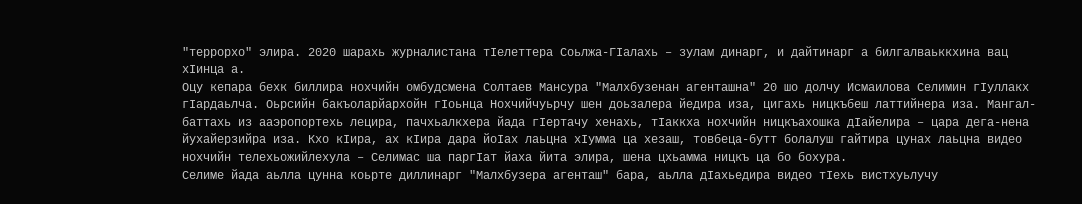"террорхо" элира. 2020 шарахь журналистана тIелеттера Соьлжа-ГIалахь – зулам динарг, и дайтинарг а билгалваьккхина вац хIинца а.
Оцу кепара бехк биллира нохчийн омбудсмена Солтаев Мансура "Малхбузенан агенташна" 20 шо долчу Исмаилова Селимин гIуллакх гIардаьлча. Оьрсийн бакъоларйархойн гIоьнца Нохчийчуьрчу шен доьзалера йедира иза, цигахь ницкъбеш латтийнера иза. Мангал-баттахь из ааэропортехь лецира, пачхьалкхера йада гIертачу хенахь, тIаккха нохчийн ницкъахошка дIайелира – цара дега-нена йухайерзийра иза. Кхо кIира, ах кIира дара йоIах лаьцна хIумма ца хезаш, товбеца-бутт болалуш гайтира цунах лаьцна видео нохчийн телехьожийлехула – Селимас ша паргIат йаха йита элира, шена цхьамма ницкъ ца бо бохура.
Селиме йада аьлла цунна коьрте диллинарг "Малхбузера агенташ" бара, аьлла дIахьедира видео тIехь вистхуьлучу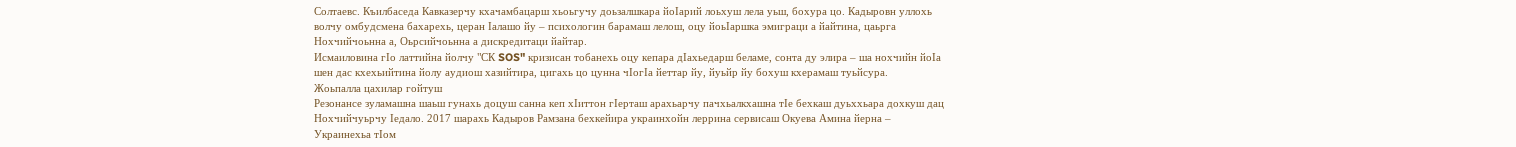Солтаевс. Къилбаседа Кавказерчу кхачамбацарш хьоьгучу доьзалшкара йоIарий лоьхуш лела уьш, бохура цо. Кадыровн уллохь волчу омбудсмена бахарехь, церан Iалашо йу – психологин барамаш лелош, оцу йоьIаршка эмиграци а йайтина, цаьрга Нохчийчоьнна а, Оьрсийчоьнна а дискредитаци йайтар.
Исмаиловина гIо латтийна йолчу "СК SOS" кризисан тобанехь оцу кепара дIахьедарш беламе, сонта ду элира – ша нохчийн йоIа шен дас кхехьийтина йолу аудиош хазийтира, цигахь цо цунна чIогIа йеттар йу, йуьйр йу бохуш кхерамаш туьйсура.
Жоьпалла цахилар гойтуш
Резонансе зуламашна шаьш гунахь доцуш санна кеп хIиттон гIерташ арахьарчу пачхьалкхашна тIе бехкаш дуьххьара дохкуш дац Нохчийчуьрчу Iедало. 2017 шарахь Кадыров Рамзана бехкейира украинхойн леррина сервисаш Окуева Амина йерна – Украинехьа тIом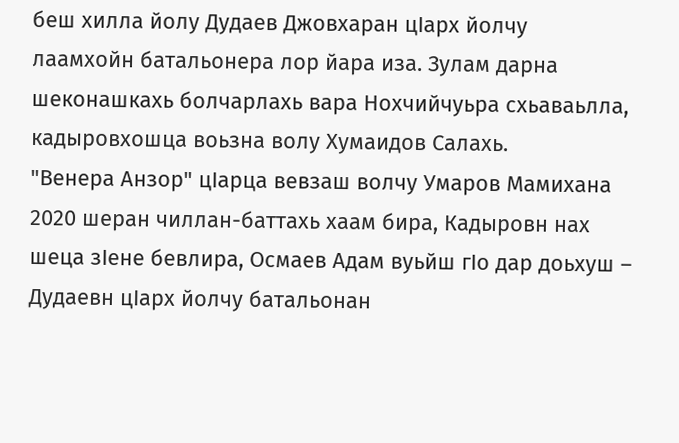беш хилла йолу Дудаев Джовхаран цIарх йолчу лаамхойн батальонера лор йара иза. Зулам дарна шеконашкахь болчарлахь вара Нохчийчуьра схьаваьлла, кадыровхошца воьзна волу Хумаидов Салахь.
"Венера Анзор" цIарца вевзаш волчу Умаров Мамихана 2020 шеран чиллан-баттахь хаам бира, Кадыровн нах шеца зIене бевлира, Осмаев Адам вуьйш гIо дар доьхуш – Дудаевн цIарх йолчу батальонан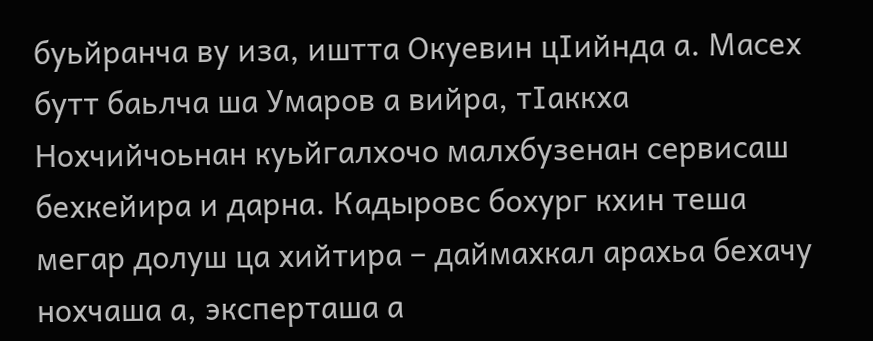буьйранча ву иза, иштта Окуевин цIийнда а. Масех бутт баьлча ша Умаров а вийра, тIаккха Нохчийчоьнан куьйгалхочо малхбузенан сервисаш бехкейира и дарна. Кадыровс бохург кхин теша мегар долуш ца хийтира – даймахкал арахьа бехачу нохчаша а, эксперташа а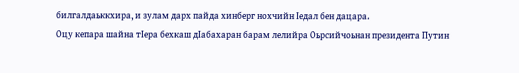билгалдаьккхира, и зулам дарх пайда хинберг нохчийн Iедал бен дацара.
Оцу кепара шайна тIера бехкаш дIабахаран барам лелийра Оьрсийчоьнан президента Путин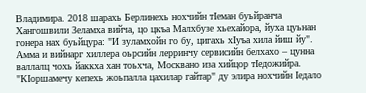Владимира. 2018 шарахь Берлинехь нохчийн тIеман буьйранча Хангошвили Зеламха вийча, цо цкъа Малхбузе хьехайора, йуха цуьнан гонера нах буьйцура: "И зуламхойн го бу, цигахь хIуъа хила йиш йу". Амма и вийнарг хиллера оьрсийн лерринчу сервисийн белхахо – цунна валлалц чохь йаккха хан тоьхча, Москвано иза хийцор тIедожийра.
"КIоршамечу кепехь жоьпалла цахилар гайтар" ду элира нохчийн Iедало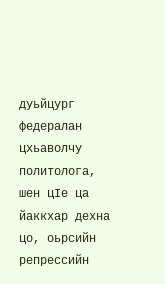дуьйцург федералан цхьаволчу политолога, шен цIе ца йаккхар дехна цо, оьрсийн репрессийн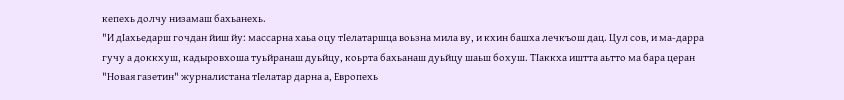кепехь долчу низамаш бахьанехь.
"И дIахьедарш гочдан йиш йу: массарна хаьа оцу тIелатаршца воьзна мила ву, и кхин башха лечкъош дац. Цул сов, и ма-дарра гучу а доккхуш, кадыровхоша туьйранаш дуьйцу, коьрта бахьанаш дуьйцу шаьш бохуш. ТIаккха иштта аьтто ма бара церан "Новая газетин" журналистана тIелатар дарна а, Европехь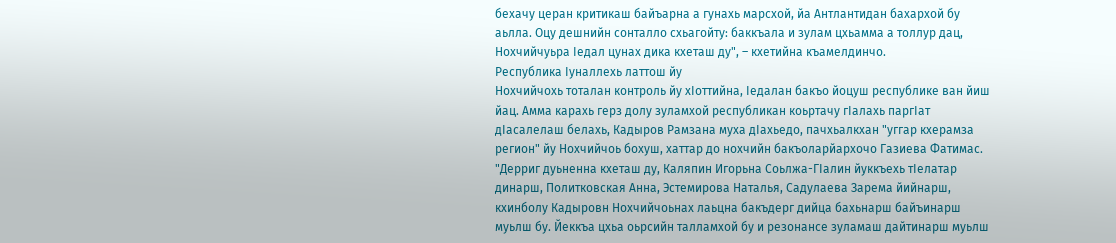бехачу церан критикаш байъарна а гунахь марсхой, йа Антлантидан бахархой бу аьлла. Оцу дешнийн сонталло схьагойту: баккъала и зулам цхьамма а толлур дац, Нохчийчуьра Iедал цунах дика кхеташ ду", – кхетийна къамелдинчо.
Республика Iуналлехь латтош йу
Нохчийчохь тоталан контроль йу хIоттийна, Iедалан бакъо йоцуш республике ван йиш йац. Амма карахь герз долу зуламхой республикан коьртачу гIалахь паргIат дIасалелаш белахь, Кадыров Рамзана муха дIахьедо, пачхьалкхан "уггар кхерамза регион" йу Нохчийчоь бохуш, хаттар до нохчийн бакъоларйархочо Газиева Фатимас.
"Дерриг дуьненна кхеташ ду, Каляпин Игорьна Соьлжа-ГIалин йуккъехь тIелатар динарш, Политковская Анна, Эстемирова Наталья, Садулаева Зарема йийнарш, кхинболу Кадыровн Нохчийчоьнах лаьцна бакъдерг дийца бахьнарш байъинарш муьлш бу. Йеккъа цхьа оьрсийн талламхой бу и резонансе зуламаш дайтинарш муьлш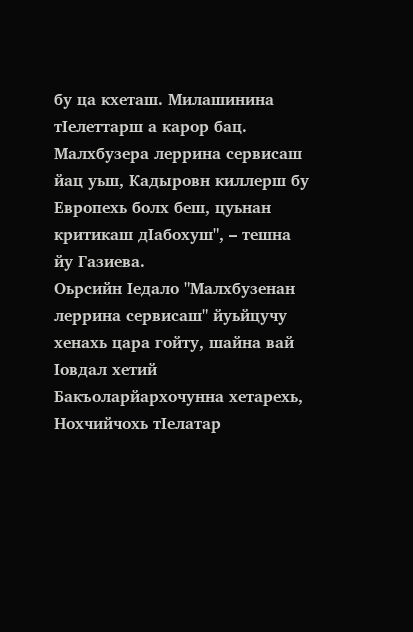бу ца кхеташ. Милашинина тIелеттарш а карор бац. Малхбузера леррина сервисаш йац уьш, Кадыровн киллерш бу Европехь болх беш, цуьнан критикаш дIабохуш", – тешна йу Газиева.
Оьрсийн Iедало "Малхбузенан леррина сервисаш" йуьйцучу хенахь цара гойту, шайна вай Iовдал хетий
Бакъоларйархочунна хетарехь, Нохчийчохь тIелатар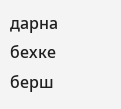дарна бехке берш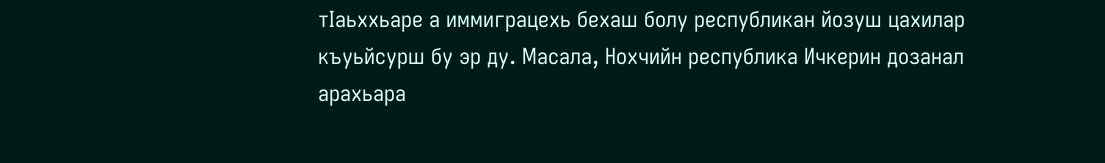тIаьххьаре а иммиграцехь бехаш болу республикан йозуш цахилар къуьйсурш бу эр ду. Масала, Нохчийн республика Ичкерин дозанал арахьара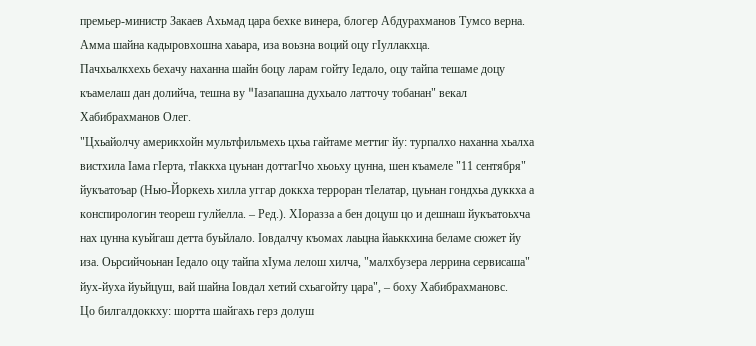премьер-министр Закаев Ахьмад цара бехке винера, блогер Абдурахманов Тумсо верна. Амма шайна кадыровхошна хаьара, иза воьзна воций оцу гIуллакхца.
Пачхьалкхехь бехачу наханна шайн боцу ларам гойту Iедало, оцу тайпа тешаме доцу къамелаш дан долийча, тешна ву "Iазапашна духьало латточу тобанан" векал Хабибрахманов Олег.
"Цхьайолчу америкхойн мультфильмехь цхьа гайтаме меттиг йу: турпалхо наханна хьалха вистхила Iама гIерта, тIаккха цуьнан доттагIчо хьоьху цунна, шен къамеле "11 сентября" йукъатоъар (Нью-Йоркехь хилла уггар доккха терроран тIелатар, цуьнан гондхьа дуккха а конспирологин теореш гулйелла. – Ред.). ХIоразза а бен доцуш цо и дешнаш йукъатоьхча нах цунна куьйгаш детта буьйлало. Iовдалчу къомах лаьцна йаьккхина беламе сюжет йу иза. Оьрсийчоьнан Iедало оцу тайпа хIума лелош хилча, "малхбузера леррина сервисаша" йух-йуха йуьйцуш, вай шайна Iовдал хетий схьагойту цара", – боху Хабибрахмановс.
Цо билгалдоккху: шортта шайгахь герз долуш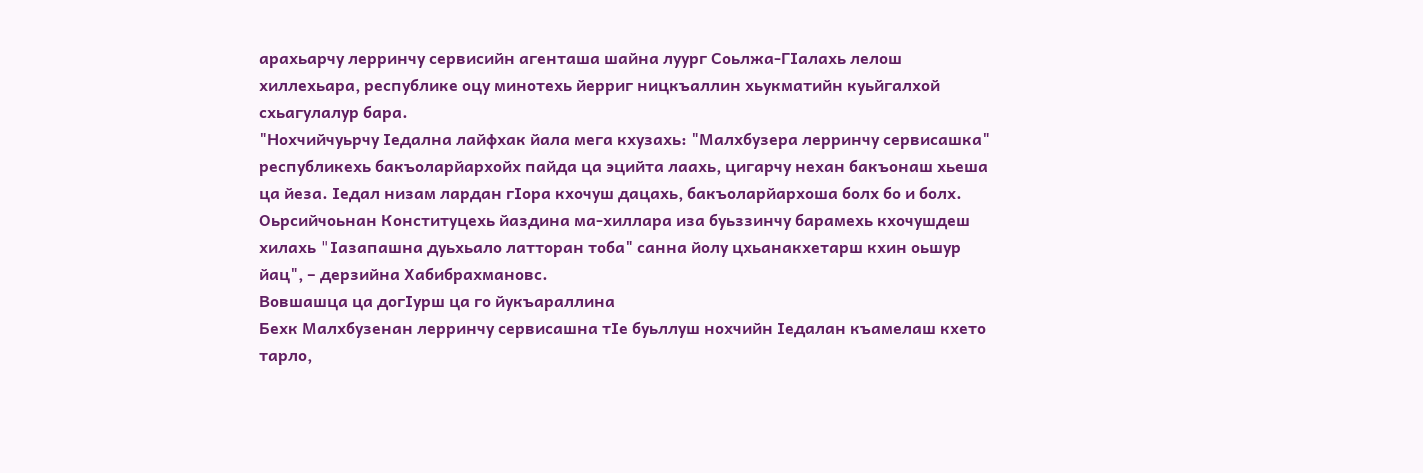арахьарчу лерринчу сервисийн агенташа шайна луург Соьлжа-ГIалахь лелош хиллехьара, республике оцу минотехь йерриг ницкъаллин хьукматийн куьйгалхой схьагулалур бара.
"Нохчийчуьрчу Iедална лайфхак йала мега кхузахь: "Малхбузера лерринчу сервисашка" республикехь бакъоларйархойх пайда ца эцийта лаахь, цигарчу нехан бакъонаш хьеша ца йеза. Iедал низам лардан гIора кхочуш дацахь, бакъоларйархоша болх бо и болх. Оьрсийчоьнан Конституцехь йаздина ма-хиллара иза буьззинчу барамехь кхочушдеш хилахь "Iазапашна дуьхьало латторан тоба" санна йолу цхьанакхетарш кхин оьшур йац", – дерзийна Хабибрахмановс.
Вовшашца ца догIурш ца го йукъараллина
Бехк Малхбузенан лерринчу сервисашна тIе буьллуш нохчийн Iедалан къамелаш кхето тарло,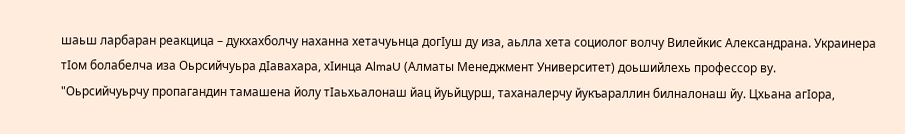шаьш ларбаран реакцица – дукхахболчу наханна хетачуьнца догIуш ду иза, аьлла хета социолог волчу Вилейкис Александрана. Украинера тIом болабелча иза Оьрсийчуьра дIавахара, хIинца AlmaU (Алматы Менеджмент Университет) доьшийлехь профессор ву.
"Оьрсийчуьрчу пропагандин тамашена йолу тIаьхьалонаш йац йуьйцурш, таханалерчу йукъараллин билналонаш йу. Цхьана агIора,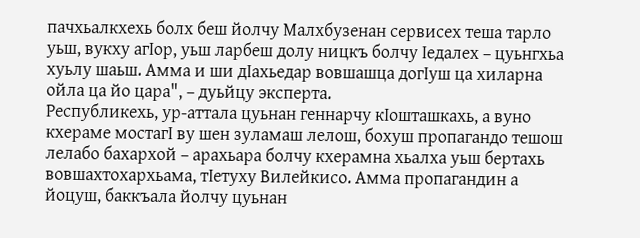пачхьалкхехь болх беш йолчу Малхбузенан сервисех теша тарло уьш, вукху агIор, уьш ларбеш долу ницкъ болчу Iедалех – цуьнгхьа хуьлу шаьш. Амма и ши дIахьедар вовшашца догIуш ца хиларна ойла ца йо цара", – дуьйцу эксперта.
Республикехь, ур-аттала цуьнан геннарчу кIошташкахь, а вуно кхераме мостагI ву шен зуламаш лелош, бохуш пропагандо тешош лелабо бахархой – арахьара болчу кхерамна хьалха уьш бертахь вовшахтохархьама, тIетуху Вилейкисо. Амма пропагандин а йоцуш, баккъала йолчу цуьнан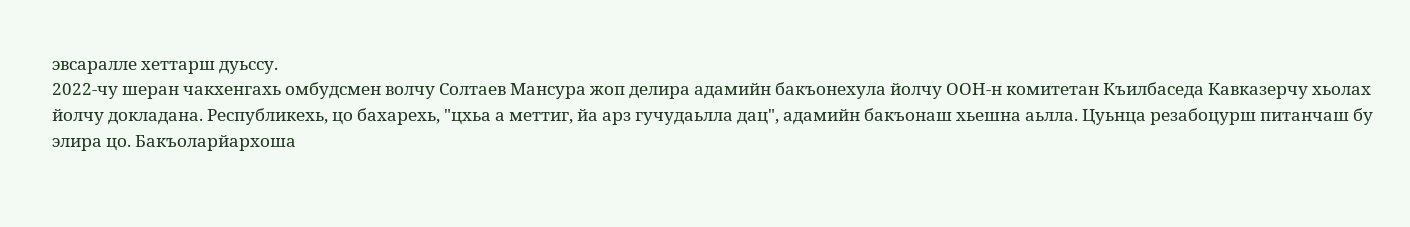эвсаралле хеттарш дуьссу.
2022-чу шеран чакхенгахь омбудсмен волчу Солтаев Мансура жоп делира адамийн бакъонехула йолчу ООН-н комитетан Къилбаседа Кавказерчу хьолах йолчу докладана. Республикехь, цо бахарехь, "цхьа а меттиг, йа арз гучудаьлла дац", адамийн бакъонаш хьешна аьлла. Цуьнца резабоцурш питанчаш бу элира цо. Бакъоларйархоша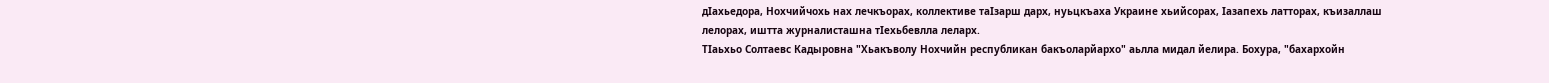дIахьедора, Нохчийчохь нах лечкъорах, коллективе таIзарш дарх, нуьцкъаха Украине хьийсорах, Iазапехь латторах, къизаллаш лелорах, иштта журналисташна тIехьбевлла леларх.
ТIаьхьо Солтаевс Кадыровна "Хьакъволу Нохчийн республикан бакъоларйархо" аьлла мидал йелира. Бохура, "бахархойн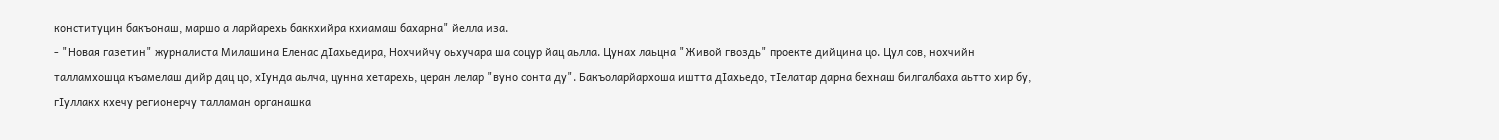конституцин бакъонаш, маршо а ларйарехь баккхийра кхиамаш бахарна" йелла иза.
- "Новая газетин" журналиста Милашина Еленас дIахьедира, Нохчийчу оьхучара ша соцур йац аьлла. Цунах лаьцна "Живой гвоздь" проекте дийцина цо. Цул сов, нохчийн талламхошца къамелаш дийр дац цо, хIунда аьлча, цунна хетарехь, церан лелар "вуно сонта ду". Бакъоларйархоша иштта дIахьедо, тIелатар дарна бехнаш билгалбаха аьтто хир бу, гIуллакх кхечу регионерчу талламан органашка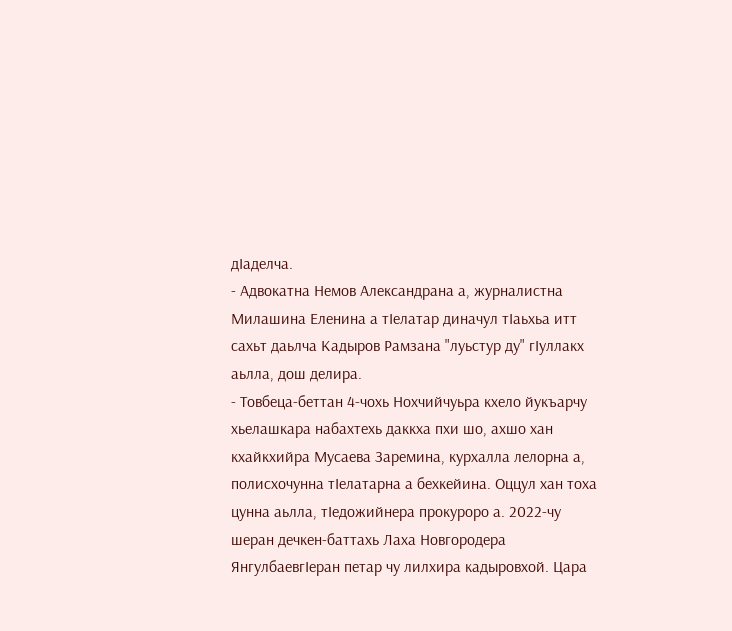дIаделча.
- Адвокатна Немов Александрана а, журналистна Милашина Еленина а тIелатар диначул тIаьхьа итт сахьт даьлча Кадыров Рамзана "луьстур ду" гIуллакх аьлла, дош делира.
- Товбеца-беттан 4-чохь Нохчийчуьра кхело йукъарчу хьелашкара набахтехь даккха пхи шо, ахшо хан кхайкхийра Мусаева Заремина, курхалла лелорна а, полисхочунна тIелатарна а бехкейина. Оццул хан тоха цунна аьлла, тIедожийнера прокуроро а. 2022-чу шеран дечкен-баттахь Лаха Новгородера ЯнгулбаевгIеран петар чу лилхира кадыровхой. Цара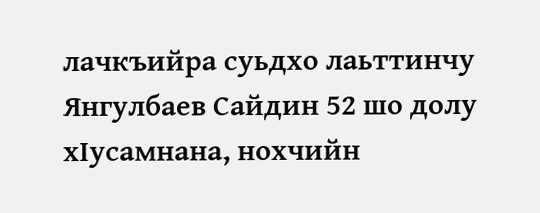лачкъийра суьдхо лаьттинчу Янгулбаев Сайдин 52 шо долу хIусамнана, нохчийн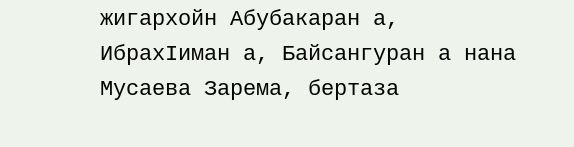жигархойн Абубакаран а, ИбрахIиман а, Байсангуран а нана Мусаева Зарема, бертаза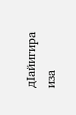дIайигира иза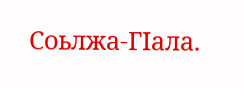Соьлжа-ГIала.